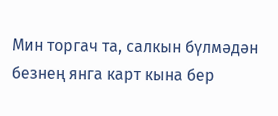Мин торгач та, салкын бүлмәдән безнең янга карт кына бер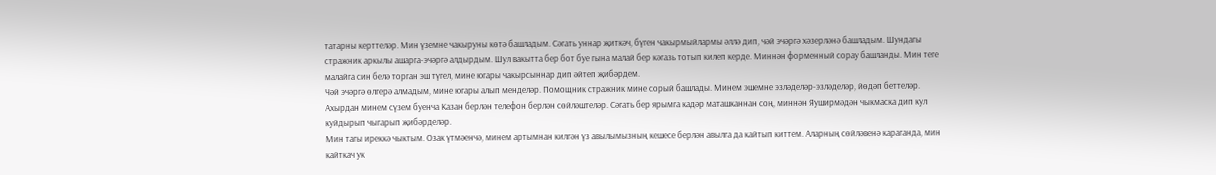татарны керттеләр. Мин үземне чакыруны көтә башладым. Сәгать уннар җиткәч, бүген чакырмыйлармы әллә дип, чәй эчәргә хәзерләнә башладым. Шундагы стражник аркылы ашарга-эчәргә алдырдым. Шул вакытта бер бот буе гына малай бер кәгазь тотып килеп керде. Миннән форменный сорау башланды. Мин теге малайга син белә торган эш түгел, мине югары чакырсыннар дип әйтеп җибәрдем.
Чәй эчәргә өлгерә алмадым, мине югары алып менделәр. Помощник стражник мине сорый башлады. Минем эшемне эзләделәр-эзләделәр, йөдәп беттеләр. Ахырдан минем сүзем буенча Казан берлән телефон берлән сөйләштеләр. Сәгать бер ярымга кадәр маташканнан соң, миннән Яуширмәдән чыкмаска дип кул куйдырып чыгарып җибәрделәр.
Мин тагы иреккә чыктым. Озак үтмәенчә, минем артымнан килгән үз авылымызның кешесе берлән авылга да кайтып киттем. Аларның сөйләвенә караганда, мин кайткач ук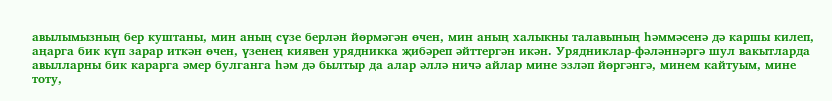авылымызның бер куштаны, мин аның сүзе берлән йөрмәгән өчен, мин аның халыкны талавының һәммәсенә дә каршы килеп, аңарга бик күп зарар иткән өчен, үзенең киявен урядникка җибәреп әйттергән икән. Урядниклар-фәләннәргә шул вакытларда авылларны бик карарга әмер булганга һәм дә былтыр да алар әллә ничә айлар мине эзләп йөргәнгә, минем кайтуым, мине тоту,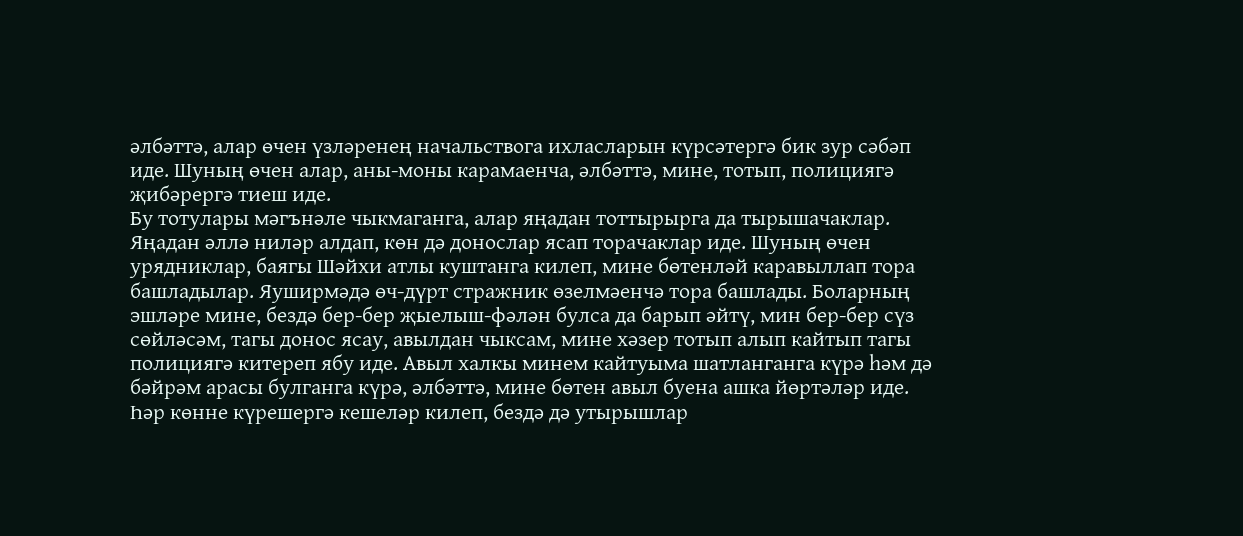әлбәттә, алар өчен үзләренең начальствога ихласларын күрсәтергә бик зур сәбәп иде. Шуның өчен алар, аны-моны карамаенча, әлбәттә, мине, тотып, полициягә җибәрергә тиеш иде.
Бу тотулары мәгънәле чыкмаганга, алар яңадан тоттырырга да тырышачаклар. Яңадан әллә ниләр алдап, көн дә донослар ясап торачаклар иде. Шуның өчен урядниклар, баягы Шәйхи атлы куштанга килеп, мине бөтенләй каравыллап тора башладылар. Яуширмәдә өч-дүрт стражник өзелмәенчә тора башлады. Боларның эшләре мине, бездә бер-бер җыелыш-фәлән булса да барып әйтү, мин бер-бер сүз сөйләсәм, тагы донос ясау, авылдан чыксам, мине хәзер тотып алып кайтып тагы полициягә китереп ябу иде. Авыл халкы минем кайтуыма шатланганга күрә һәм дә бәйрәм арасы булганга күрә, әлбәттә, мине бөтен авыл буена ашка йөртәләр иде. Һәр көнне күрешергә кешеләр килеп, бездә дә утырышлар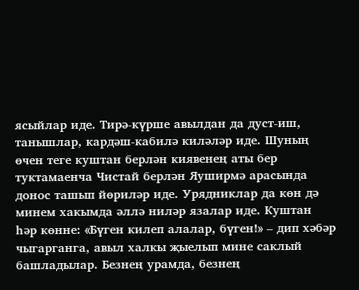ясыйлар иде. Тирә-күрше авылдан да дуст-иш, танышлар, кардәш-кабилә киләләр иде. Шуның өчен теге куштан берлән киявенең аты бер туктамаенча Чистай берлән Яуширмә арасында донос ташып йөриләр иде. Урядниклар да көн дә минем хакымда әллә ниләр язалар иде. Куштан һәр көнне: «Бүген килеп алалар, бүген!» – дип хәбәр чыгарганга, авыл халкы җыелып мине саклый башладылар. Безнең урамда, безнең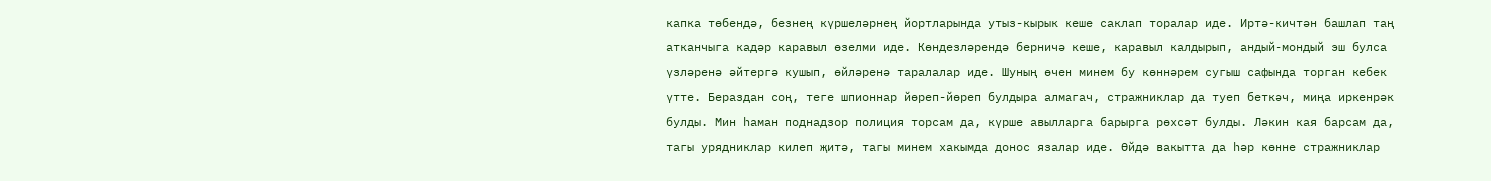капка төбендә, безнең күршеләрнең йортларында утыз-кырык кеше саклап торалар иде. Иртә-кичтән башлап таң атканчыга кадәр каравыл өзелми иде. Көндезләрендә берничә кеше, каравыл калдырып, андый-мондый эш булса үзләренә әйтергә кушып, өйләренә таралалар иде. Шуның өчен минем бу көннәрем сугыш сафында торган кебек үтте. Бераздан соң, теге шпионнар йөреп-йөреп булдыра алмагач, стражниклар да туеп беткәч, миңа иркенрәк булды. Мин һаман поднадзор полиция торсам да, күрше авылларга барырга рөхсәт булды. Ләкин кая барсам да, тагы урядниклар килеп җитә, тагы минем хакымда донос язалар иде. Өйдә вакытта да һәр көнне стражниклар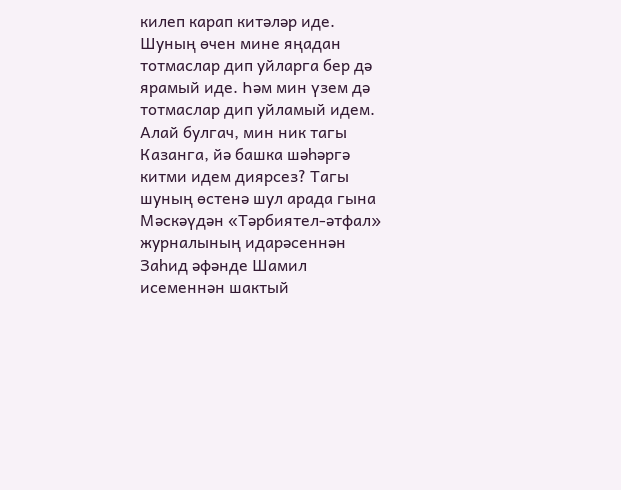килеп карап китәләр иде. Шуның өчен мине яңадан тотмаслар дип уйларга бер дә ярамый иде. Һәм мин үзем дә тотмаслар дип уйламый идем. Алай булгач, мин ник тагы Казанга, йә башка шәһәргә китми идем диярсез? Тагы шуның өстенә шул арада гына Мәскәүдән «Тәрбиятел-әтфал» журналының идарәсеннән Заһид әфәнде Шамил исеменнән шактый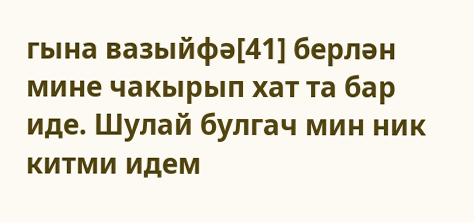гына вазыйфә[41] берлән мине чакырып хат та бар иде. Шулай булгач мин ник китми идем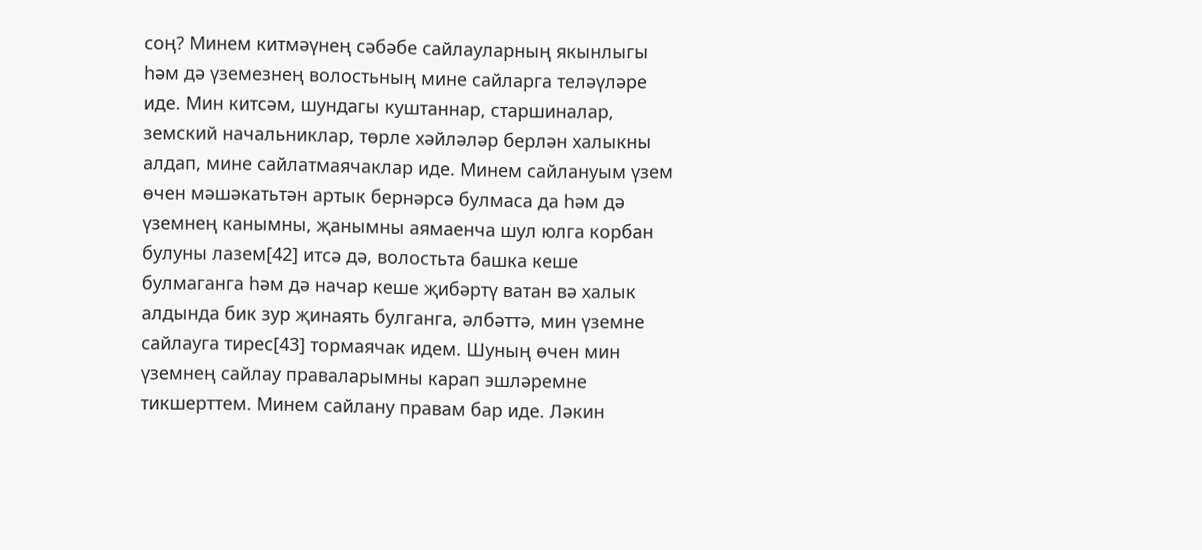соң? Минем китмәүнең сәбәбе сайлауларның якынлыгы һәм дә үземезнең волостьның мине сайларга теләүләре иде. Мин китсәм, шундагы куштаннар, старшиналар, земский начальниклар, төрле хәйләләр берлән халыкны алдап, мине сайлатмаячаклар иде. Минем сайлануым үзем өчен мәшәкатьтән артык бернәрсә булмаса да һәм дә үземнең канымны, җанымны аямаенча шул юлга корбан булуны лазем[42] итсә дә, волостьта башка кеше булмаганга һәм дә начар кеше җибәртү ватан вә халык алдында бик зур җинаять булганга, әлбәттә, мин үземне сайлауга тирес[43] тормаячак идем. Шуның өчен мин үземнең сайлау праваларымны карап эшләремне тикшерттем. Минем сайлану правам бар иде. Ләкин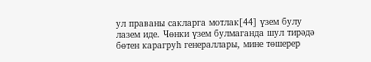ул праваны сакларга мотлак[44] үзем булу лазем иде. Чөнки үзем булмаганда шул тирәдә бөтен карагруһ генераллары, мине төшерер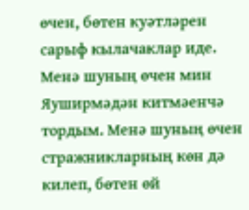өчен, бөтен куәтләрен сарыф кылачаклар иде. Менә шуның өчен мин Яуширмәдән китмәенчә тордым. Менә шуның өчен стражникларның көн дә килеп, бөтен өй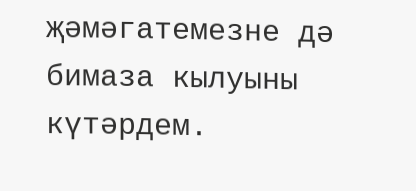җәмәгатемезне дә бимаза кылуыны күтәрдем.